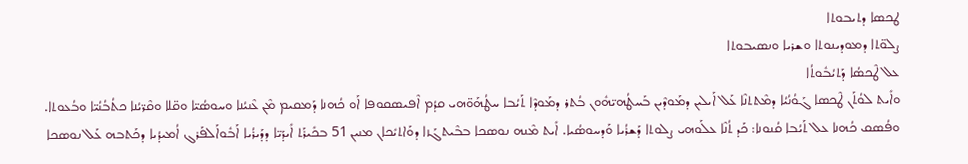ܛܟܣܐ ܕܬܝܒܘܬܐ
ܨܠܘ̈ܬܐ ܕܡܘܕܝܢܘܬܐ ܘܫܪܝܐ ܘܢܣܝܒܘܬܐ
ܥܠ ܛܶܟܣܳܐ ܕܰܬܝܳܒܽܘܬܳܐ
ܘܐܺܝܬ ܠܘܳܬܰܢ ܛܶܟܣܐ ܓܰܘܳܢܳܝܳܐ ܕܡܶܬܬܢܶܐ ܥܰܠ ܐܰܝܠܝܢ ܕܡܰܘܕܶܝܢ ܒܰܚܛܳܗܝ̈ܗܽܘܢ ܒܳܬܪ ܕܡܰܘܕܶܐ ܬܰܝܳܒܐ ܚܛܳܗܰܘ̈ܗܝ ܩܕܳܡ ܐܶܦܝܣܩܘܦܐ ܐܰܘ ܟܳܗܢܐ ܕܰܡܩܝܡ ܡܶܢ ܥܶܢܝܳܢܐ ܘܚܘܣܳܝ̈ܐ ܘܩ̈ܠܐ ܘܩܶܪ̈ܝܳܢܐ ܟܬܳܒܳܢܳܝ̈ܐ ܘܒܳܥܘܬܐ. ܘܦܳܣܩ ܟܳܗܢܐ ܥܠ ܬܰܝܳܒܐ ܩܳܢܘܢܐ: ܟܰܕ ܬܳܢܶܐ ܥܠܰܘܗܝ ܨܠܘܬܐ ܕܰܫܪܳܝܐ ܘܰܕܚܘܣܳܝܐ. ܐܺܝܬ ܡܶܢܗ ܢܘܣܟܐ ܒܒܶܝܬܓܰܙܐ ܕܘܰܐܬܝܺܟܐܢ ܡܢܝܢ 51 ܒܟܺܝܪܰܬ ܐܺܝܕܰܝ̈ܐ ܕܕܰܝܪܳܝܐ ܐܰܒܽܘܐܰܠܦܰܪܓ ܐܳܡܝܕܳܝܐ ܕܟܰܬܒܗ ܥܰܠ ܢܘܣܟܐ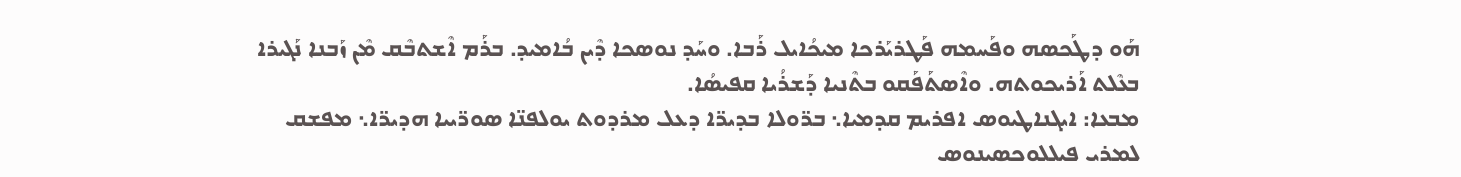ܗܰܘ ܕܛܰܟܣܗ ܘܦܰܚܡܗ ܦܰܛܪܝܰܪܟܐ ܡܝܟܳܐܝܠ ܪܰܒܐ. ܘܚܰܕ ܢܘܣܟܐ ܕܶܝܢ ܒܳܐܡܝܕ. ܒܪܰܡ ܐܶܫܬܒܶܩ ܡܶܢ ܙܰܒܢܐ ܢܰܓܝܪܐ ܒܥܶܠܬ ܐܰܪܝܟܘܬܗ. ܘܐܶܣܬܰܦܰܩܘ ܒܬܶܢܝܐ ܕܰܫܪܳܝܐ ܩܦܝܣܳܐ.
ܡܒܥܐ: ܐܝܓܢܐܛܝܘܣ ܐܦܪܝܡ ܩܕܡܝܐ܆ ܒܪ̈ܘܠܐ ܒܕܝܪ̈ܐ ܕܥܠ ܡܪܕܘܬ ܝܘܠܦܢ̈ܐ ܣܘܪ̈ܝܝܐ ܗܕܝܪ̈ܐ܆ ܡܦܫܩ ܠܡܪܝ ܦܝܠܠܘܟܣܝܢܘܣ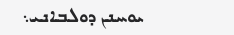ܝܘܚܢܢ ܕܘܠܒܐܢܝ܆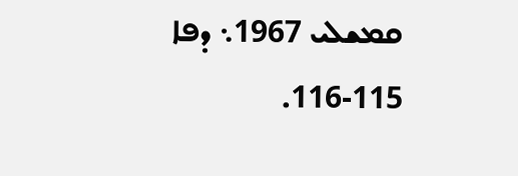ܩܡܫܠܝ 1967܆ ܕܦܐ 115-116.